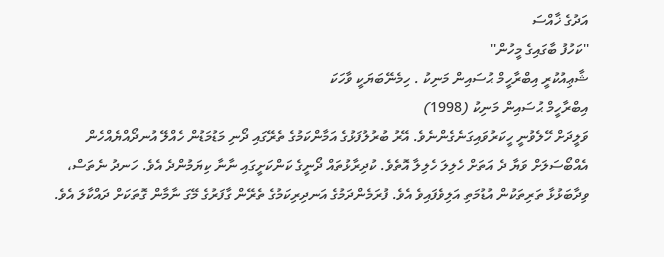އަދުގެ ޚާއްސަ
''ކަހުފު ބާގައިގެ މީހުން''
ޝާޢިއުކުރީ އިބްރާހީމް ޙުސައިން މަނިކު . ހިމެނޭބަޔަކީ ވާހަކަ
އިބްރާހީމް ޙުސައިން މަނިކު (1998)
ވަލީދަށް ހޭލެވުނީ ހީކަރުވައިގަނެގެންނެވެ. އޭރު ބުރުލުފަޅުގެ އަމާންކަމުގެ ތެރޭގައި ދޯނި މަޑުމަޑުން ހެއްލޭ އުނދޯއްޔެއްހެން އެއްބޯސަލަށް ވަޔާ ދެ އަތަށް ހެލިލަ ހެލިލާ އޮތެވެ. ކުދިރާޅުތައް ދޯނީގެ ކަންކަށީގައި ނާނާ ކިޔަމުންދެ އެވެ. ހަނދު ނެތަސް، ވިދާބަޅުޅާ ތަރިތަކުން އުޑުމަތި އަލިވެފައިވެ އެވެ. ފުރަމެންދަމުގެ އަނދިރިކަމުގެ ތެރޭން ގާފަރުގެ މޭގަ ނާމާން ގޮތަކަށް ދައްކާލަ އެވެ.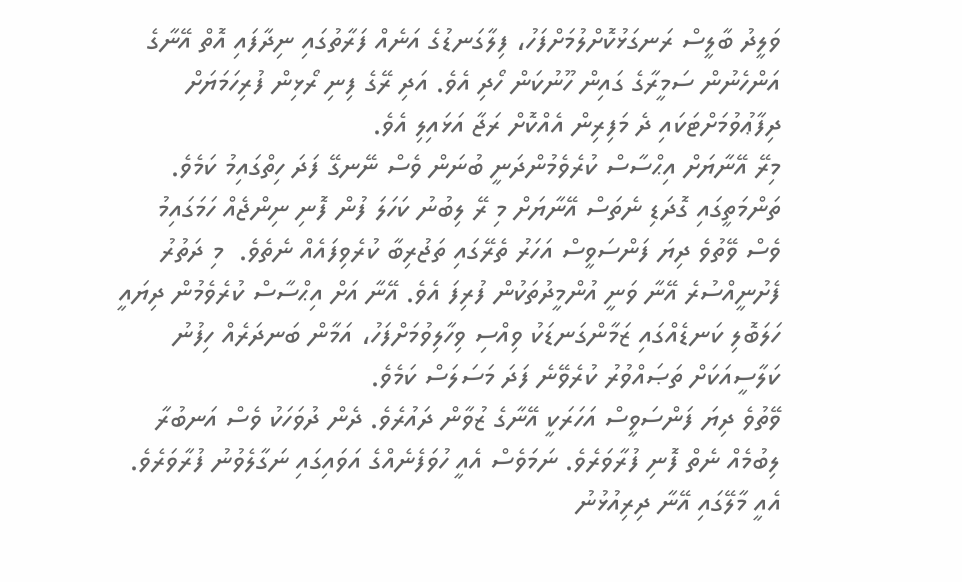ވަލީދު ބާލީސް ރަނގަޅުކޮށްލުމަށްފަހު، ފިލާގަނޑުގެ އަނެއް ފަރާތުގައި ނިދާފައި އޮތް އޭނާގެ އަންހެނުން ސަމީރާގެ ގައިން ހޫނުކަން ހޯދި އެވެ. އަދި ރޭގެ ފިނި ރޯޅިން ފުރިހަމަޔަށް ދިފާޢުވުމަށްޓަކައި ދެ މަފިރިން އެއްކޮށް ރަޖާ އަޅައިލި އެވެ.
މިރޭ އޭނާޔަށް އިޙްސާސް ކުރެވެމުންދަނީ ބުނަން ވެސް ނޭނގޭ ފަދަ ހިތްގައިމު ކަމެވެ. ތަންމަތީގައި ގޮދަޑި ނެތަސް އޭނާޔަށް މި ރޭ ލިބުނު ކަހަލަ ފުން ފޮނި ނިންޖެއް ހަމަގައިމު ވެސް ވޭތުވެ ދިޔަ ފަންސަވީސް އަހަރު ތެރޭގައި ތަޖުރިބާ ކުރެވިފައެއް ނެތެވެ.  މި ދަތުރު ފެށުނީއްސުރެ އޭނާ ވަނީ އުންމީދުތަކުން ފުރިފަ އެވެ. އޭނާ އަށް އިޙްސާސް ކުރެވެމުން ދިޔައީ ހަލަބޮލި ކަނޑެއްގައި ޒަމާންގަނޑަކު ވިއްސި ވިހާލިވުމަށްފަހު، އަމާން ބަނދަރެއް ހިފުނު ކަލާސީއަކަށް ތަޞައްވުރު ކުރެވޭނެ ފަދަ މަސަލަސް ކަމެވެ.
ވޭތުވެ ދިޔަ ފަންސަވީސް އަހަރަކީ އޭނާގެ ޒުވާން ދައުރެވެ. ދެން ދުވަހަކު ވެސް އަނބުރާ ލިބުމެއް ނެތް ފޮނި ފުރާވަރެވެ. ނަމަވެސް އެއީ ހުވަފެނެއްގެ އަވައިގައި ނަގާލެވުނު ފުރާވަރެވެ. އެއީ މާލޭގައި އޭނާ ދިރިއުޅުނު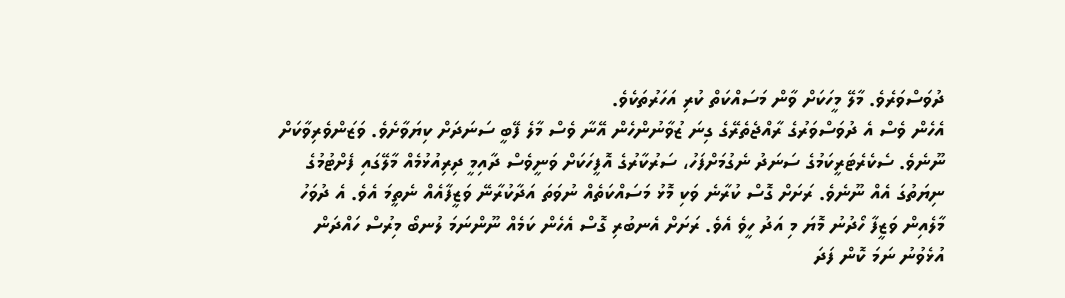ދުވަސްވަރެވެ. މާލޭ މީހަކަށް ވާން މަސައްކަތް ކުރި އަހަރުތަކެވެ.
އެހެން ވެސް އެ ދުވަސްވަރުގެ ރާއްޖެތެރޭގެ ގިނަ ޒުވާނުންހެން އޭނާ ވެސް މާލެ ފޭބީ ސަނަދަށް ކިޔަވާށެވެ. ވަޒަންވެރިވާކަށް ނޫނެވެ. ސެކެރެޓަރީކަމުގެ ސަނަދު ނެގުމަށްފަހު، ސަރުކާރުގެ އޮފީހަކަށް ވަނީވެސް ދާއިމީ ދިރިއުޅުމެއް މާލޭގައި ފެށްޓުމުގެ ނިޔަތުގަ އެއް ނޫނެވެ. ރަށަށް ގޮސް ކުރާނެ ވަކި މޮޅު މަސައްކަތެއް ނުވަތަ އަދާކުރާނޭ ވަޒީފާއެއް ނެތީމަ އެވެ. އެ ދުވަހު މާލެއިން ވަޒީފާ ހޯދުނު މޮޔަ މި އަދު ހީވެ އެވެ. ރަށަށް އެނބުރި ގޮސް އެހެން ކަމެއް ނޫންނަމަ ލުނބޯ މިރުސް ހައްދަން އުޅެވުނު ނަމަ ކޮން ފަދަ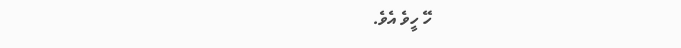ހޭ ހީވެ އެވެ.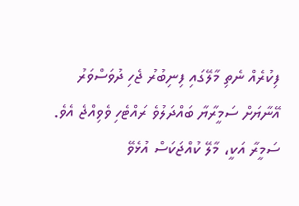ފިކުރެއް ނެތި މާލޭގައި ފިނިބުރު ޖެހި ދުވަސްވަރު އޭނާޔަށް ސަމީރާޔާ ބައްދަލުވެ ރައްޓެހި ވެވިއްޖެ އެވެ. ސަމީރާ އަކީ، މާލޭ ކުއްޖަކަސް އުޅެވޭ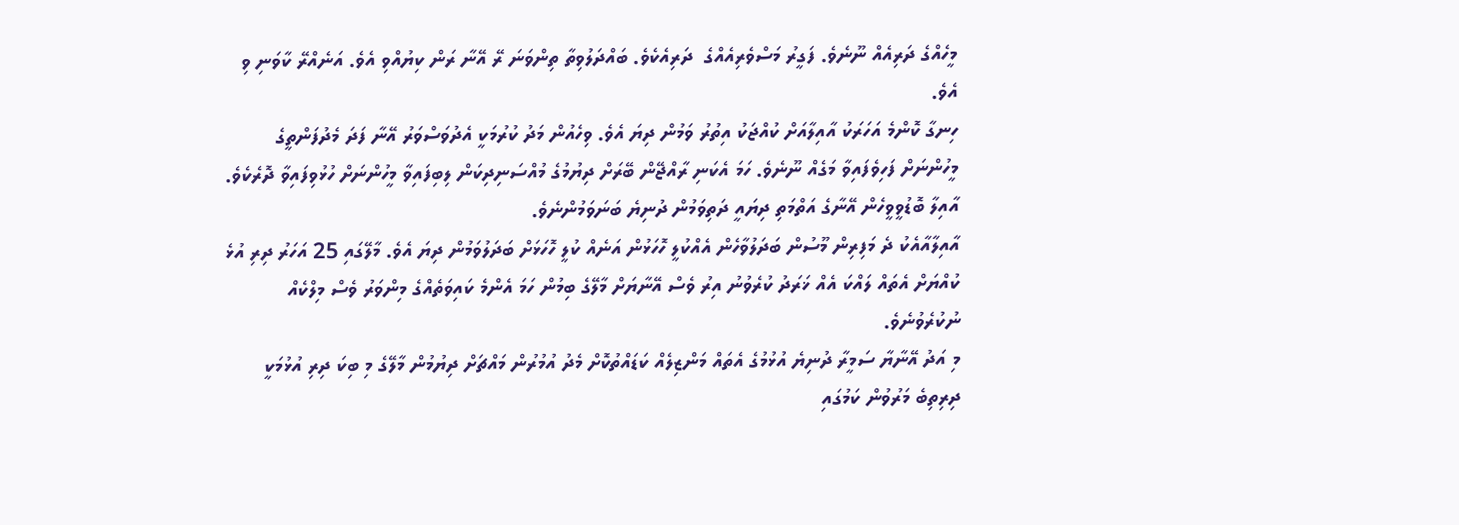މީހެއްގެ ދަރިއެއް ނޫނެވެ. ފަގީރު މަސްވެރިއެއްގެ  ދަރިއެކެވެ. ބައްދަލުވިތާ ތިންވަނަ ރޭ އޭނާ ރަން ކިޔުއްވި އެވެ. އަނެއްރޭ ކާވަނި ވި އެވެ.
ހިނގާ ކޮންމެ އަހަރަކު އާއިލާއަށް ކުއްޖަކު އިތުރު ވަމުން ދިޔަ އެވެ. ވިހެއުން މަދު ކުރުމަކީ އެދުވަސްވަރު އޭނާ ފަދަ މެދުފަންތީގެ މީހުންނަށް ފަހިވެފައިވާ މަގެއް ނޫނެވެ. ހަމަ އެކަނި ރާއްޖޭން ބޭރަށް ދިޔުމުގެ މުއްސަނިދިކަން ލިބިފައިވާ މީހުންނަށް ހުޅުވިފައިވާ ދޮރެކެވެ. އާއިލާ ބޮޑުވީވީހެން އޭނާގެ އަތްމަތި ދިޔައީ ދަތިވަމުން ދުނިޔެ ބަނަވަމުންނެވެ.
އާއިލާއާއެކު ދެ މަފިރިން މޫސުން ބަދަލުވާހެން އެއްކުލީ ހޮހަޅުން އަނެއް ކުލީ ހޮހަޅަށް ބަދަލުވަމުން ދިޔަ އެވެ. މާލޭގައި 25 އަހަރު ދިރި އުޅެ ކުއްޔަށް އެތައް ލައްކަ އެއް ޚަރަދު ކުރެވުނު އިރު ވެސް އޭނާޔަށް މާލޭގެ ބިމުން ހަމަ އެންމެ ކައިވަތެއްގެ މިންވަރު ވެސް މިލްކެއް ނުކުރެވުނެވެ.
މި އަދު އޭނާޔާ ސަމީރާ ދުނިޔެ އުޅުމުގެ އެތައް މަންޒިލެއް ކަޑައްތުކޮށް މެދު އުމުރުން މައްޗަށް ދިޔުމުން މާލޭގެ މި ބިކަ ދިރި އުޅުމަކީ ދިރިތިބެ މަރުވުން ކަމުގައި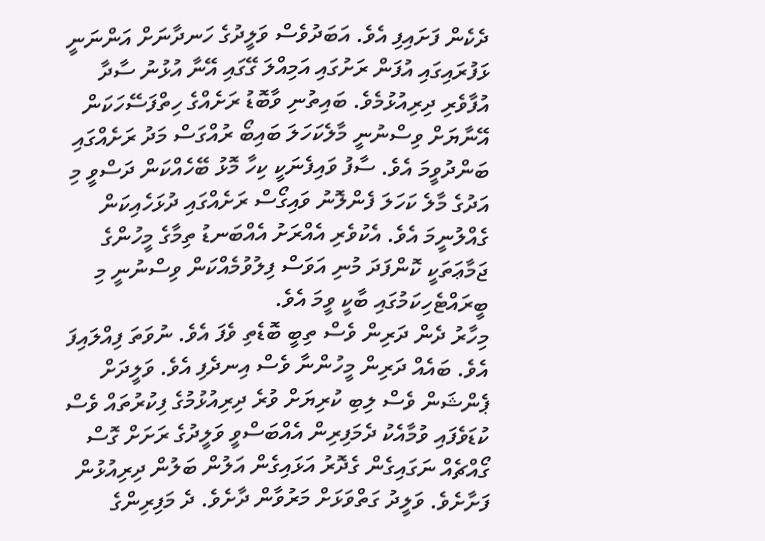ދެކެން ފަށައިފި އެވެ. އަބަދުވެސް ވަލީދުގެ ހަނދާނަށް އަންނަނީ ޅަފުރައިގައި އުފަން ރަށުގައި އަމިއްލަ ގޭގައި އޭނާ އުޅުނު ސާދާ އުފާވެރި ދިރިއުޅުމެވެ. ބައިތުނި ވާބޮޑު ރަށެއްގެ ހިތްފަސޭހަކަން އޭނާޔަށް ވިސްނުނީ މާލެކަހަލަ ބައިބޯ ރުއްގަސް މަދު ރަށެއްގައި ބަންދުވީމަ އެވެ. ސާފު ވައިފެނަކީ ކިހާ މޮޅު ބޭހެއްކަން ދަސްވީ މި އަދުގެ މާލެ ކަހަލަ ފެންލޮނު ވައިގޯސް ރަށެއްގައި ދުޅަހެއިކަން ގެއްލުނީމަ އެވެ. އެކުވެރި އެއްރަށު އެއްބަނޑު ތިމާގެ މީހުންގެ ޖަމާޢަތަކީ ކޮންފަދަ މުނި އަވަސް ފިލުވުމެއްކަން ވިސްނުނީ މި ބީރައްޓެހިކަމުގައި ބާކީ ވީމަ އެވެ.
މިހާރު ދެން ދަރިން ވެސް ތިބީ ބޮޑެތި ވެފަ އެވެ. ނުވަތަ ފިއްލައިފަ އެވެ. ބައެއް ދަރިން މީހުންނާ ވެސް އިނދެފި އެވެ. ވަލީދަށް ޕެންޝަން ވެސް ލިބި ކުރިޔަށް ވުރެ ދިރިއުޅުމުގެ ފިކުރުތައް ވެސް ކުޑަވެފައި ވުމާއެކު ދެމަފިރިން އެއްބަސްވީ ވަލީދުގެ ރަށަށް ގޮސް ގޯއްޗެއް ނަގައިގެން ގެދޮރު އަޅައިގެން އަލުން ބަލުން ދިރިއުޅުން ފަށާށެވެ. ވަލީދު ގަތްވަޅަށް މަރުވާން ދާށެވެ. ދެ މަފިރިންގެ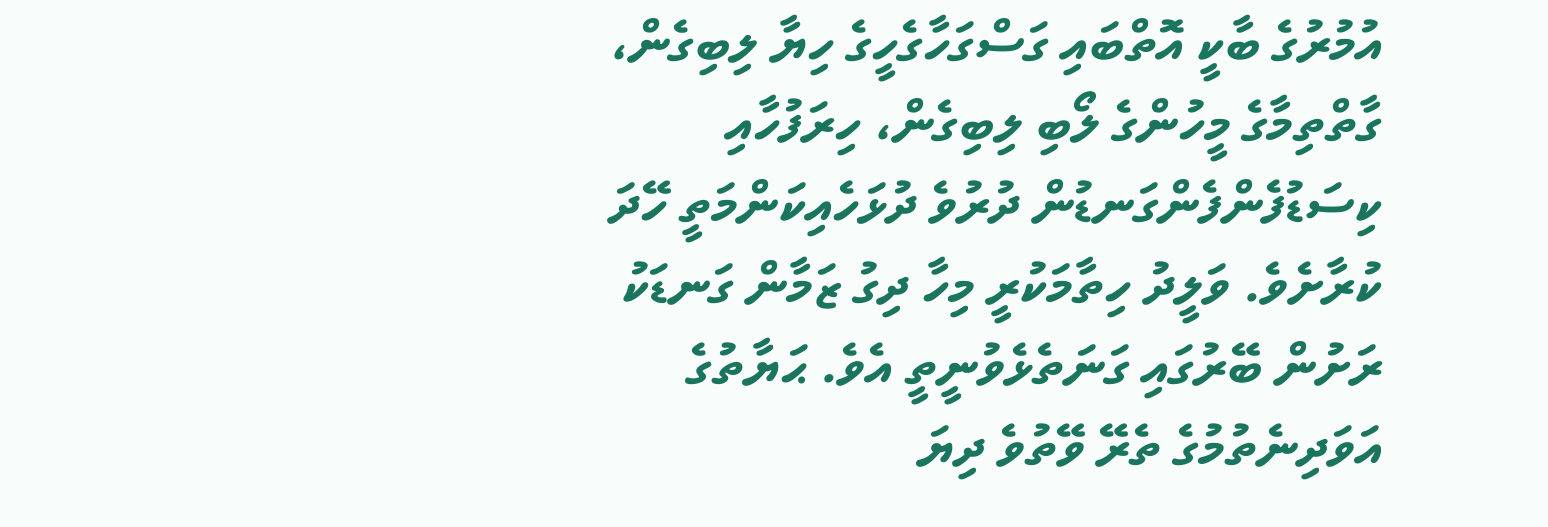އުމުރުގެ ބާކީ އޮތްބައި ގަސްގަހާގެހީގެ ހިޔާ ލިބިގެން، ގާތްތިމާގެ މީހުންގެ ލޯބި ލިބިގެން، ހިރަފުހާއި ކިސަޑުފެންފެންގަނޑުން ދުރުވެ ދުޅަހެއިކަންމަތީ ހޭދަ ކުރާށެވެ. ވަލީދު ހިތާމަކުރީ މިހާ ދިގު ޒަމާން ގަނޑަކު ރަށުން ބޭރުގައި ގަނަތެޅެވުނީތީ އެވެ. ޙަޔާތުގެ އަވަދިނެތުމުގެ ތެރޭ ވޭތުވެ ދިޔަ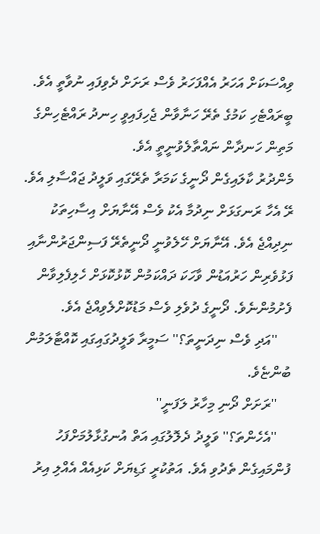ވިއްސަކަށް އަހަރު އެއްފަހަރު ވެސް ރަށަށް ދެވިފައި ނުވާތީ އެވެ. ބީރައްޓެހި ކަމުގެ ތެރޭ ހަނާވާން ޖެހިފައިވީ ހިނދު ރައްޓެހިންގެ މަތިން ހަނދާން ނައްތާލެވުނީތީ އެވެ.
މެންދުރު ކާލައިގެން ދޯނީގެ ކަމަރާ ތެރޭގައި ވަލީދު ޖައްސާލި އެވެ. ރޭ އެހާ ރަނގަޅަށް ނިދުމާ އެކު ވެސް އޭނާޔަށް އިސާހިތަކު ނިދިއްޖެ އެވެ. އޭނާޔަށް ހޭލެވުނީ ދޯނީތެރޭ ފަސިންޖަރުންނާއި ފަޅުވެރިން ހަރުއަޑުން ވާހަކަ ދައްކަމުން ކޮޅުކޮޅަށް ހެލިފެލިވާން ފެށުމުންނެވެ. ދޯނީގެ ދުވެލި ވެސް މަޑުކޮށްލެވިއްޖެ އެވެ.
    ''އަދި ވެސް ނިދަނީތަ؟'' ސަމީރާ ވަލީދުގައިގައި ކޮއްޓާލަމުން ބުންޏެވެ.
    ''ރަށަށް ދޯނި މިހާރު ލަފަނީ''
    ''އެހެންތަ؟'' ވަލީދު ދެލޮލުގައި އަތް އުނގުޅާލުމަށްފަހު ފުންމައިގެން ތެދުވި އެވެ. އަތުކުރީ ގަޑިޔަށް ކަޅިއެއް އެއްލި އިރު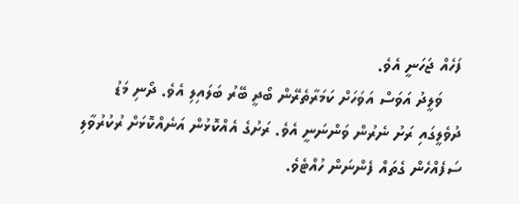ފަހެއް ޖަހަނީ އެވެ.
    ވަލީދު އަވަސް އަވަހަށް ކަމަރާތެރޭން ބޯދީ ބޭރު ބަލައިލި އެވެ. ދޯނި މަޑު ދުވެލީގައި ރަށު ނެރުން ވަންނަނީ އެވެ. ރަށުގެ އެއްކޮޅުން އަނެއްކޮޅަށް ރުކުރުވާލި ސަފެއްހެން ގެތައް ފެންނަން ހުއްޓެވެ.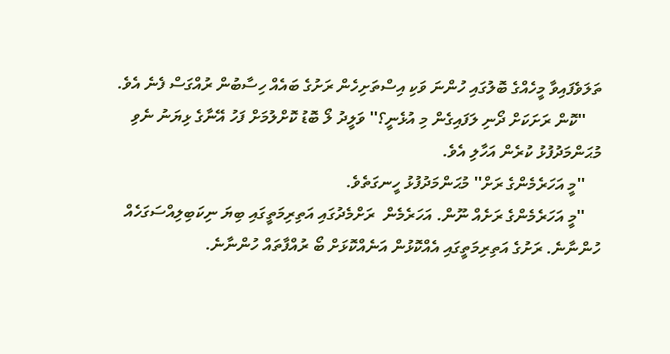ތަލަވެފައިވާ މީހެއްގެ ބޮލުގައި ހުންނަ ވަކި އިސްތަށިހެން ރަށުގެ ބައެއް ހިސާބުން ރުއްގަސް ފެނެ އެވެ.
    ''ކޮން ރަށަކަށް ދޯނި ލަފައިގެން މި އުޅެނީ؟'' ވަލީދު ލޯ ބޮޑު ކޮށްލުމަށް ފަހު އޭނާގެ ޅިޔަނު ނެވި މުޙަންމަދުފުޅު ކުރެން އަހާލި އެވެ.
    ''މީ އަހަރެމެންގެ ރަށް'' މުޙަންމަދުފުޅު ހީނގަތެވެ.
    ''މީ އަހަރެމެންގެ ރަށެއް ނޫން. އަހަރެމެން  ރަށްމެދުގައި އަތިރިމަތީގައި ބިޔަ ނިކަބިލިއްސަގަހެއް ހުންނާނެ. ރަށުގެ އަތިރިމަތީގައި އެއްކޮޅުން އަނެއްކޮޅަށް ބޯ ރުއްފާތައް ހުންނާނެ.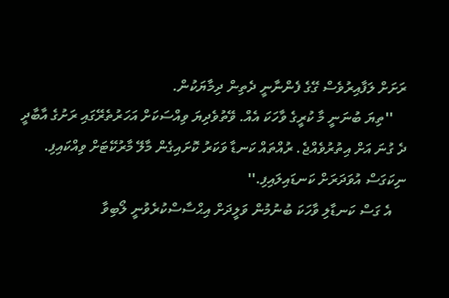ރަށަށް ލަފާއިރުވެސް ގޭގެ ފެންނާނީ ދެތިން ދިމާޔަކުން.
    ''ތިޔަ ބުނަނީ މާ ކުރީގެ ވާހަކަ އެއް. ވޭތުވެދިޔަ ވިއްސަކަށް އަހަރުތެރޭގައި ރަށުގެ އާބާދީ ދެ ގުނަ އަށް އިތުރުވެއްޖެ. ރުއްތައް ކަނޑާ ވަކަރު ކޮށައިގެން މާލޭ މާރުކޭޓަށް ވިއްކައިފި. ނިކަގަސް އުވަދަރަށް ކަނޑައިލައިފި.''
    އެ ގަސް ކަނޑާލި ވާހަކަ ބުނުމުން ވަލީދަށް އިޙްސާސްކުރެވުނީ ލޯބިވާ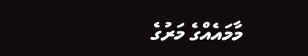މާމައެއްގެ މަރުގެ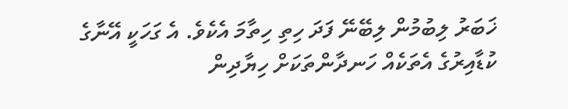ޚަބަރު ލިބުމުން ލިބޭނޭ ފަދަ ހިތި ހިތާމަ އެކެވެ. އެ ގަހަކީ އޭނާގެ ކުޑާއިރުގެ އެތަކެއް ހަނދާންތަކަށް ހިޔާދިން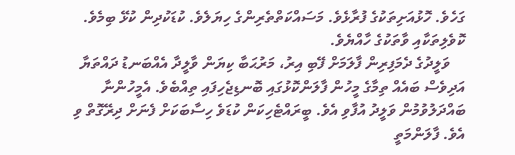ގަހެވެ. ހޮޅުއަށިތަކުގެ ފުރާޅެވެ. މަސައްކަތްތެރިންގެ ހިޔަލެވެ. ކުޑަކުދިން ކުޅޭ ބިމެވެ. ކޮވެލިތަކާއި ވާތަކުގެ ހާއްޔެވެ.
    ވަލީދުގެ ދެމަފިރިން ފާލަމަށް ފޭބި އިރު، މަރުޙަބާ ކިޔަން ވާލީދާ އެއްބަނޑު ދައްތަޔާ އަދިވެސް ބައެއް ތިމާގެ މީހުން ފާލަންކޮޅުގައި ބޮނޑިޖެހިފައި ތިއްބެވެ. އެމީހުންނާ ބައްދަލުވުމުން ވަލީދު އުފާވި އެވެ. ބީރައްޓެހިކަން ކުޑަވެ ހިސާބަކަށް ފެނަށް ދިރޭގޮތް ވި އެވެ. ފާލަންމަތީ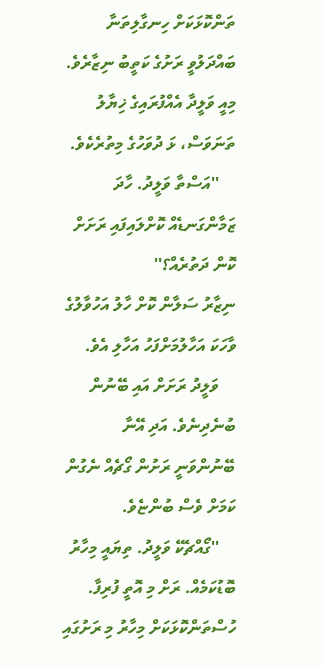ތަންކޮޅަކަށް ހިނގާލިތަނާ ބައްދަލުވީ ރަށުގެ ކަތީބު ނިޒާރެވެ. މިއީ ވަލީދާ އެއްފުރައިގެ ޚިޔާލު ތަނަވަސް، ޅަ ދުވަހުގެ މިތުރެކެވެ.
    ''އަސްތާ ވަލީދު. ހާދަ ޒަމާންގަނޑެއް ކޮށްލައިފައި ރަށަށް ކޮން ދަތުރެއް؟''
ނިޒާރު ސަލާން ކޮށް ހާލު އަހުވާލުގެ ވާހަކަ އަހާލުމަށްފަހު އަހާލި އެވެ.
    ވަލީދު ރަށަށް އައި ބޭނުން ބުނެދިނެވެ. އަދި އޭނާ ބޭނުންވަނީ ރަށުން ގޯޗެއް ނެގުން ކަމަށް ވެސް ބުންޏެވެ.
    ''ގޯއްޗެކޭ ވަލީދު. ތިޔައީ މިހާރު ބޮޑުކަމެއް. ރަށް މި އޮތީ ފުރިފާ. ހުސްތަންކޮޅަކަށް މިހާރު މި ރަށުގައި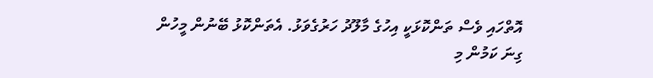އޮތްހައި ވެސް ތަންކޮޅަކީ އިހުގެ މާލޫދު ހަރުގެވަޅު. އެތަންކޮޅު ބޭނުން މީހުން ގިނަ ކަމުން މި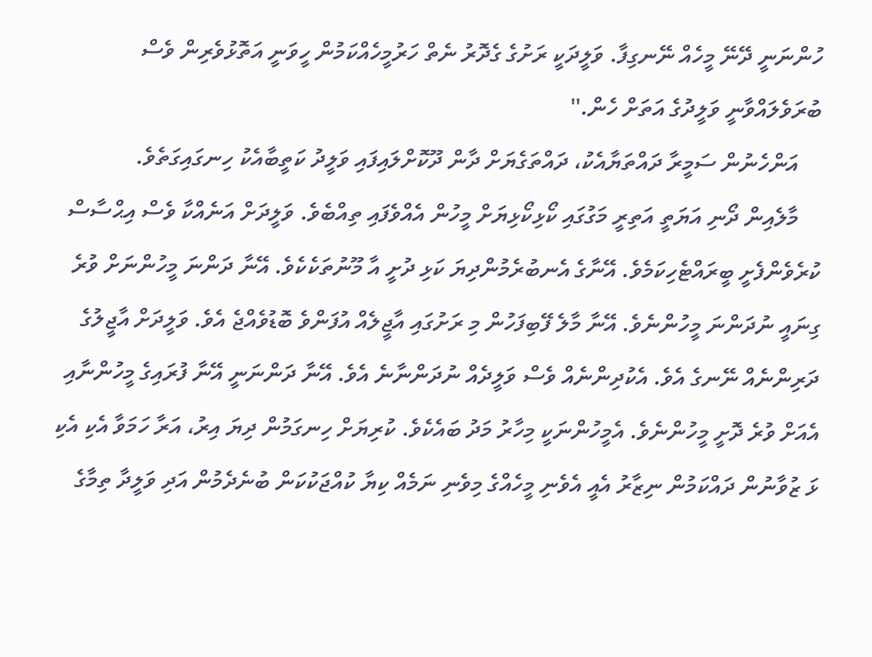ހުންނަނީ ދޭނޭ މީހެއް ނޭނގިފާ. ވަލީދަކީ ރަށުގެ ގެދޮރު ނެތް ހަރުމީހެއްކަމުން ހީވަނީ އަތޮޅުވެރިން ވެސް ބުރަވެލައްވާނީ ވަލީދުގެ އަތަށް ހެން.''
    އަންހެނުން ސަމީރާ ދައްތަޔާއެކު، ދައްތަގެޔަށް ދާން ދޫކޮށްލައިފައި ވަލީދު ކަތީބާއެކު ހިނގައިގަތެވެ.
    މާލެއިން ދޯނި އަޔަތީ އަތިރީ މަގުގައި ކޯޅިކޯޅިޔަށް މީހުން އެއްވެފައި ތިއްބެވެ. ވަލީދަށް އަނެއްކާ ވެސް އިޙްސާސް ކުރެވެންފެށީ ބީރައްޓެހިކަމެވެ. އޭނާގެ އެނބުރެމުންދިޔަ ކަޅި ދުށީ އާ މޫނުތަކެކެވެ. އޭނާ ދަންނަ މީހުންނަށް ވުރެ ގިނައީ ނުދަންނަ މީހުންނެވެ. އޭނާ މާލެ ފޭބިފަހުން މި ރަށުގައި އާޖީލެއް އުފަންވެ ބޮޑުވެއްޖެ އެވެ. ވަލީދަށް އާޖީލުގެ ދަރިންނެއް ނޭނގެ އެވެ. އެކުދިންނެއް ވެސް ވަލީދެއް ނުދަންނާނެ އެވެ. އޭނާ ދަންނަނީ އޭނާ ފުރައިގެ މީހުންނާއި އެއަށް ވުރެ ދޮށީ މީހުންނެވެ. އެމީހުންނަކީ މިހާރު މަދު ބައެކެވެ. ކުރިޔަށް ހިނގަމުން ދިޔަ އިރު، އަރާ ހަމަވާ އެކި އެކި ޅަ ޒުވާނުން ދައްކަމުން ނިޒާރު އެއީ އެވެނި މީހެއްގެ މިވެނި ނަމެއް ކިޔާ ކުއްޖަކުކަން ބުނެދެމުން އަދި ވަލީދާ ތިމާގެ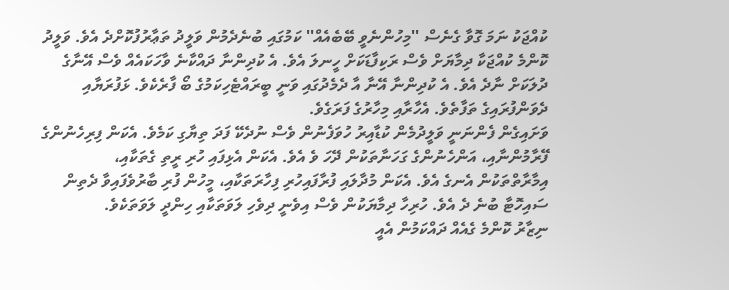ކުއްޖަކު ނަމަ ގޮވާ ގެނެސް ''މިހުންނެވީ ބޭބެއެއް'' ކަމުގައި ބުނެދެމުން ވަލީދު ތަޢާރުފުކޮށްދެ އެވެ. ވަލީދު ކޮންމެ ކުއްޖަކާ ދިމާޔަށް ވެސް ރަކިފާޑަކަށް ހީނލަ އެވެ. އެ ކުދިންނާ ދައްކާނެ ވާހަކައެއް ވެސް އޭނާގެ ދުލަކަށް ނާދެ އެވެ. އެ ކުދިންނާ އޭނާ އާ ދެމެދުގައި ވަނީ ބީރައްޓެހިކަމުގެ ބޯ ފާރެކެވެ. ޅަފުރަޔާއި ދެވަންފުރައިގެ ތަފާތެވެ. އެހާރާއި މިހާރުގެ ފަރަގެވެ.
ވަށައިގެން ފެންނަނީ ވަލީދުމެން ކުޑާއިރު ހުވަފެނުން ވެސް ނުދެކޭ ފަދަ ތިޔާގި ކަމެވެ. އެކަން ފިރިހެނުންގެ ފޭރާމުންނާއި، އަންހެނުންގެ ގަހަނާތަކުން ދޭހަ ވެ އެވެ. އެކަން އެޅިފައި ހުރި ރީތި ގެތަކާއި، އިމާރާތްތަކުން އެނގެ އެވެ. އެކަން މުދާލައި ފުރާފައިހުރި ފިހާރަތަކާއި، މީހުން ފުރި ބާރުވެފައިވާ ދެތިން ސައިހޮޓާ ބުނެ ދެ އެވެ. ހުރިހާ ދިމާޔަކުން ވެސް އިވެނީ ދިވެހި ލަވަތަކާއި ހިންދީ ލަވަތަކެވެ.
ނިޒާރު ކޮންމެ ގެއެއް ދައްކަމުން އެއީ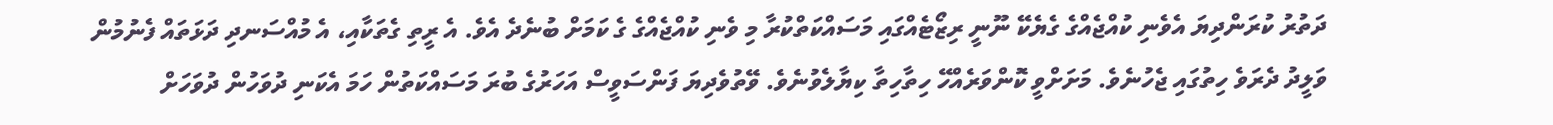ދަތުރު ކުރަންދިޔަ އެވެނި ކުއްޖެއްގެ ގެޔެކޭ ނޫނީ ރިޒޯޓެއްގައި މަސައްކަތްކުރާ މި ވެނި ކުއްޖެއްގެ ގެ ކަމަށް ބުނެދެ އެވެ. އެ ރީތި ގެތަކާއި، އެ މުއްސަނދި ދަޅަތައް ފެނުމުން ވަލީދު ދެރަވެ ހިތުގައި ޖެހުނެވެ. މަށަށްވީ ކޮންވަރެއްހޭ ހިތާހިތާ ކިޔާލެވުނެވެ. ވޭތުވެދިޔަ ފަންސަވީސް އަހަރުގެ ބުރަ މަސައްކަތުން ހަމަ އެކަނި ދުވަހުން ދުވަހަށް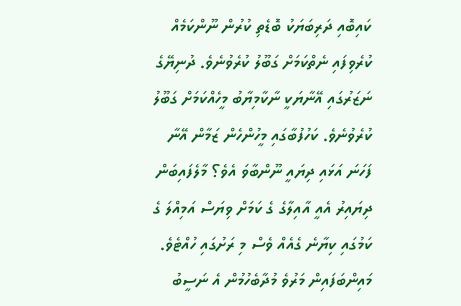ކައިބޮއި ދަރިބަޔަކު ބޮޑެތި ކުރުން ނޫންކަމެއް ކުރެވިފައި ނެތްކަމަށް ގަބޫލު ކުރެވުނެވެ. ދުނިޔޭގެ ނަޒަރުގައި އޭނާޔަކީ ނާކާމިޔާބު މީހެއްކަމަށް ގަބޫލު ކުރެވުނެވެ. ކަހުފުބާގައި މީހުންހެން ޒަމާން އޭނާ ފަހަނަ އަޅައި ދިޔައީ ނޫންބާވަ އެވެ؟ މާލެފައިބަން ދިޔައިރު އެއީ އާއިލާގެ ގެ ކަމަށް ވިޔަސް އަމިއްލަ ގެ ކަމުގައި ކިޔާނެ ގެއެއް ވެސް މި ރަށުގައި ހުއްޓެވެ. މައިންބަފައިން މަރުވެ މުދާބެހުމުން އެ ނަސީބު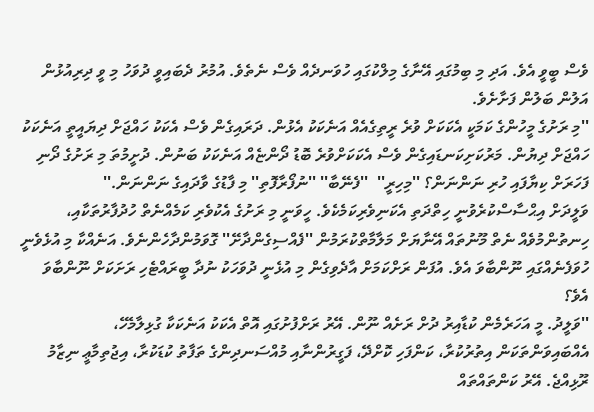ވެސް ބީވީ އެވެ. އަދި މި ބިމުގައި އޭނާގެ މިލްކުގައި ހުވަނދެއް ވެސް ނެތެވެ. އުމުރު ދެބައިވީ ދުވަހު މި ވީ ދިރިއުޅުން އަލުން ބަލުން ފަށާށެވެ.
''މި ރަށުގެ މީހުންގެ ކަމަކީ އެކަކަށް ވުރެ ރީތިގެއެއް އަނެކަކު އެޅުން. ދަރައިގެން ވެސް އެކަކު ހައްޖަށް ދިޔައީތީ އަނެކަކު ހައްޖަށް ދިޔުން. މަރުކަށިކަނޑައިގެން ވެސް އެކަކަށްވުރެ ބޮޑު ދޯންޏެއް އަނެކަކު ބަނުން. ދުށީމުތަ މި ރަށުގެ ދޯނި ފަހަރަށް ކިޔާފައި ހުރި ނަންނަން؟ ''މިހިރީ''  ''ފެނޭބާ'' ''ނުފޯރާފޮތި'' މި ފާޑުގެ ވާދައިގެ ނަންނަން.''
ވަލީދަށް އިޙްސާސްކުރެވުނީ ހިތްދަތި އެކަނިވެރިކަމެކެވެ. ހީވަނީ މި ރަށުގެ އެކުވެރި ކަމެއްނެތް ހުދުފާރުތަކާއި، ހިނތުންމުވެއް ނެތް މޫނުތައް އޭނާޔަށް މަލާމާތްކުރަމުން ''ފެއްސިގެންދާށޭ'' ގޮވަމުންދާހެންނެވެ. އަނެއްކާ މި އުޅެވެނީ ހުވަފެނެއްގައި ނޫންބާވަ އެވެ. އުފަން ރަށްކަމަށް އާދެވިގެން މި އުޅެނީ ދުވަހަކު ނުދާ ބީރައްޓެހި ރަށަކަށް ނޫންބާވަ އެވެ؟
''ވަލީދު. މީ އަހަރެމެން ކުޑާއިރު ދުށް ރަށެއް ނޫން. އޭރު ރަށްފުށުގައި އޮތް އެކަކު އަނެކަކާ ގުޅިލާމެހޭ، އެއްބައިވަންތަކަން އިތުރުކުރާ، ކަންފަހި ކޮށްދޭ، ފަގީރުންނާއި މުއްސަނދިންގެ ތަފާތު ކުޑަކުރާ، އިޖުތިމާޢީ ނިޒާމު ރޫޅިއްޖެ. އޭރު ކަންތައްތައް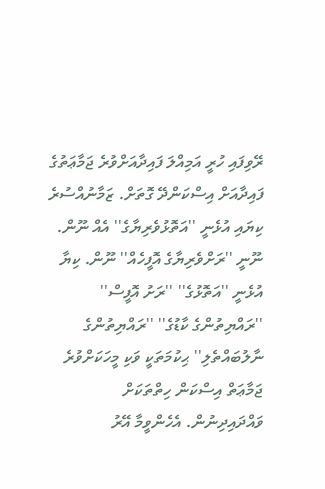ރޭވިފައި ހުރީ އަމިއްލަ ފައިދާއަށްވުރެ ޖަމާޢަތުގެ ފައިދާއަށް އިސްކަންދޭ ގޮތަށް. ޒަމާނުއްސުރެ ކިޔައި އުޅެނީ ''އަތޮޅުވެރިޔާގެ'' އެއް ނޫން. ނޫނީ ''ރަށްވެރިޔާގެ އޮފީހެއް'' ނޫން. ކިޔާ އުޅެނީ ''އަތޮޅުގެ'' ''ރަށު އޮފީސް'' ''ރައްޔިތުންގެ ކާޑުގެ'' ''ރައްޔިތުންގެ ނާލުބައްތެލި'' ޙިކުމަތަކީ ވަކި މީހަކަށްވުރެ ޖަމާޢަތް އިސްކަން ހިތްތަކަށް ވައްދައިދިނުން. އެހެންވީމާ އޭރު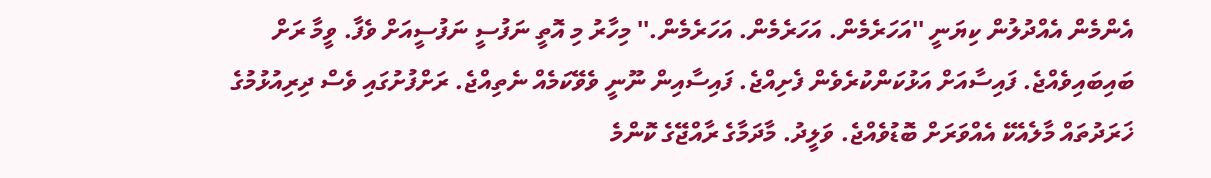އެންމެން އެއްދުލުން ކިޔަނީ ''އަހަރެމެން. އަހަރެމެން. އަހަރެމެން.'' މިހާރު މި އޮތީ ނަފުސީ ނަފުސީއަށް ވެފާ. ވީމާ ރަށް ބައިބައިވެއްޖެ. ފައިސާއަށް އަޅުކަންކުރެވެން ފެށިއްޖެ. ފައިސާއިން ނޫނީ ވެވޭކަމެއް ނެތިއްޖެ. ރަށްފުށުގައި ވެސް ދިރިއުޅުމުގެ ޚަރަދުތައް މާލެއެކޭ އެއްވަރަށް ބޮޑުވެއްޖެ. ވަލީދު. މާދަމާގެ ރާއްޖޭގެ ކޮންމެ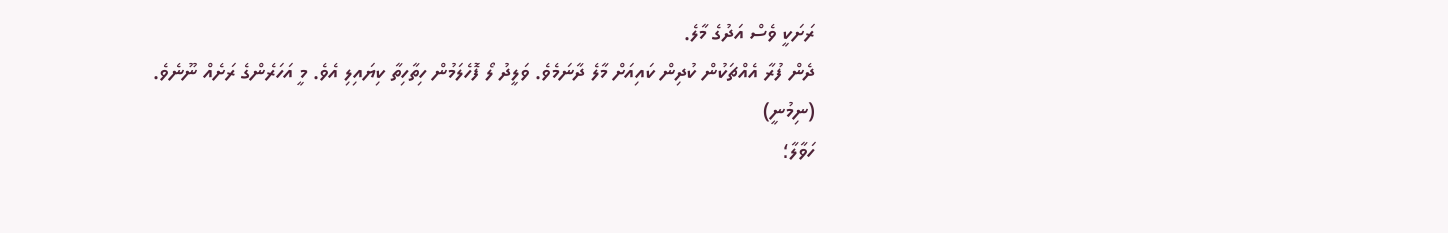ރަށަކީ ވެސް އަދުގެ މާލެ.
ދެން ފުރާ އެއްޗަކުން ކުދިން ކައިއަށް މާލެ ދާނަމެވެ. ވަލީދު ލޯ ފޮހެލަމުން ހިތާހިތާ ކިޔައިލި އެވެ. މީ އަހަރެންގެ ރަށެއް ނޫނެވެ.
(ނިމުނީ)
ހަވާލާ؛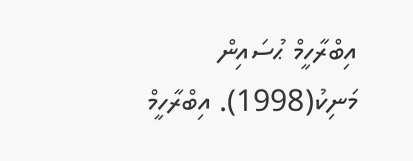އިބްރާހީމް ޙުސައިން މަނިކު(1998). އިބްރާހީމް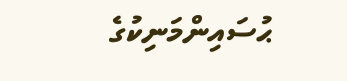ޙުސައިންމަނިކުގެ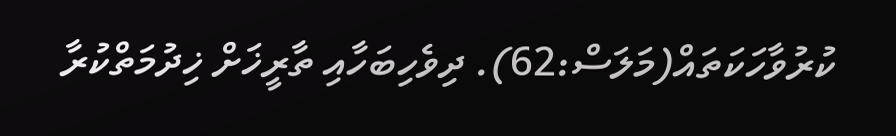ކުރުވާހަކަތައް(މަލަސް:62). ދިވެހިބަހާއި ތާރީޚަށް ޚިދުމަތްކުރާ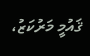ޤައުމީ މަރުކަޒު،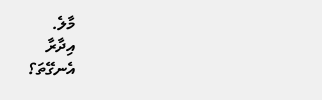މާލެ.
އިދާރާ
އެނގޭތަ؟